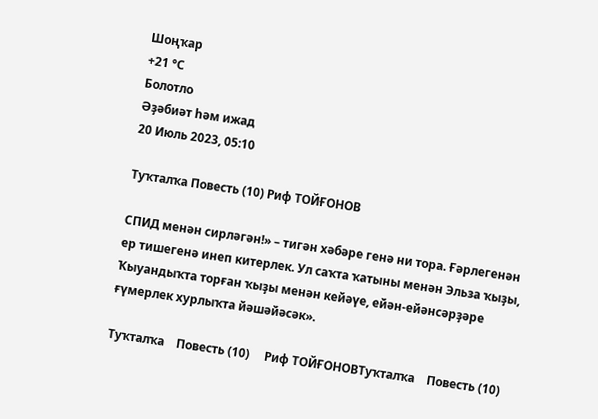Шоңҡар
+21 °С
Болотло
Әҙәбиәт һәм ижад
20 Июль 2023, 05:10

Туҡталҡа Повесть (10) Риф ТОЙҒОНОВ

СПИД менән сирләгән!» – тигән хәбәре генә ни тора. Ғәрлегенән ер тишегенә инеп китерлек. Ул саҡта ҡатыны менән Эльза ҡыҙы, Ҡыуандыҡта торған ҡыҙы менән кейәүе, ейән-ейәнсәрҙәре ғүмерлек хурлыҡта йәшәйәсәк».

Туҡталҡа    Повесть (10)     Риф ТОЙҒОНОВТуҡталҡа    Повесть (10)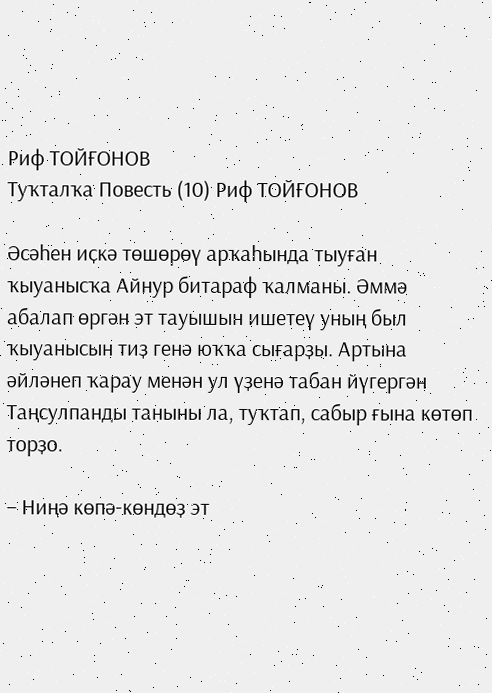Риф ТОЙҒОНОВ
Туҡталҡа Повесть (10) Риф ТОЙҒОНОВ

Әсәһен иҫкә төшөрөү арҡаһында тыуған ҡыуанысҡа Айнур битараф ҡалманы. Әммә абалап өргән эт тауышын ишетеү уның был ҡыуанысын тиҙ генә юҡҡа сығарҙы. Артына әйләнеп ҡарау менән ул үҙенә табан йүгергән Таңсулпанды таныны ла, туҡтап, сабыр ғына көтөп торҙо.

– Ниңә көпә-көндөҙ эт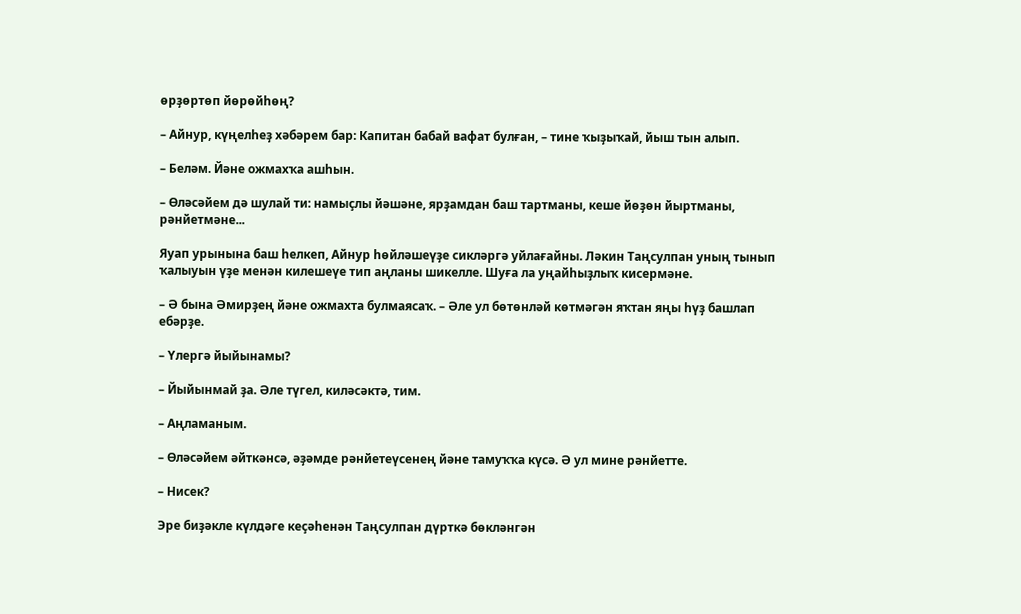өрҙөртөп йөрөйһөң?

– Айнур, күңелһеҙ хәбәрем бар: Капитан бабай вафат булған, – тине ҡыҙыҡай, йыш тын алып.

– Беләм. Йәне ожмахҡа ашһын.

– Өләсәйем дә шулай ти: намыҫлы йәшәне, ярҙамдан баш тартманы, кеше йөҙөн йыртманы, рәнйетмәне...

Яуап урынына баш һелкеп, Айнур һөйләшеүҙе сикләргә уйлағайны. Ләкин Таңсулпан уның тынып ҡалыуын үҙе менән килешеүе тип аңланы шикелле. Шуға ла уңайһыҙлыҡ кисермәне.

– Ә бына Әмирҙең йәне ожмахта булмаясаҡ. – Әле ул бөтөнләй көтмәгән яҡтан яңы һүҙ башлап ебәрҙе.

– Үлергә йыйынамы?

– Йыйынмай ҙа. Әле түгел, киләсәктә, тим.

– Аңламаным.

– Өләсәйем әйткәнсә, әҙәмде рәнйетеүсенең йәне тамуҡҡа күсә. Ә ул мине рәнйетте.

– Нисек?

Эре биҙәкле күлдәге кеҫәһенән Таңсулпан дүрткә бөкләнгән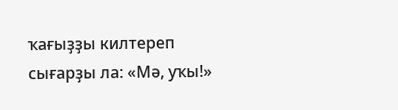ҡағыҙҙы килтереп сығарҙы ла: «Мә, уҡы!»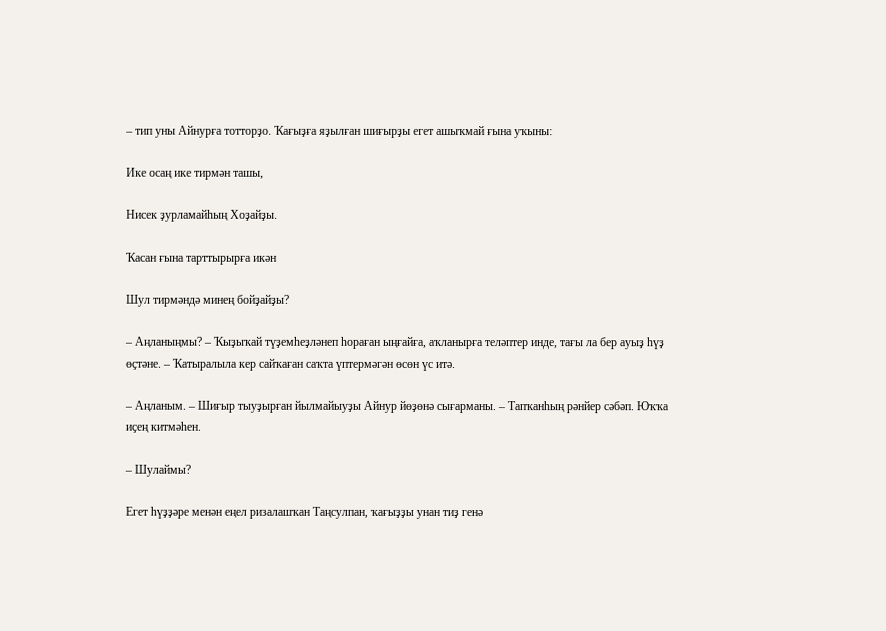– тип уны Айнурға тотторҙо. Ҡағыҙға яҙылған шиғырҙы егет ашыҡмай ғына уҡыны:

Ике осаң ике тирмән ташы,

Нисек ҙурламайһың Хоҙайҙы.

Ҡасан ғына тарттырырға икән

Шул тирмәндә минең бойҙайҙы?

– Аңланыңмы? – Ҡыҙыҡай түҙемһеҙләнеп һораған ыңғайға, аҡланырға теләптер инде, тағы ла бер ауыҙ һүҙ өҫтәне. – Ҡатыралыла кер сайҡаған саҡта үптермәгән өсөн үс итә.

– Аңланым. – Шиғыр тыуҙырған йылмайыуҙы Айнур йөҙөнә сығарманы. – Тапҡанһың рәнйер сәбәп. Юҡҡа иҫең китмәһен.

– Шулаймы?

Егет һүҙҙәре менән еңел ризалашҡан Таңсулпан, ҡағыҙҙы унан тиҙ генә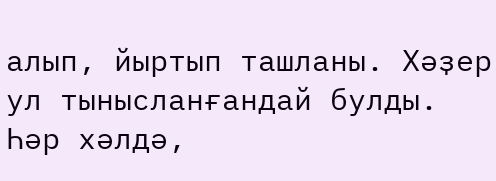алып, йыртып ташланы. Хәҙер ул тынысланғандай булды. Һәр хәлдә,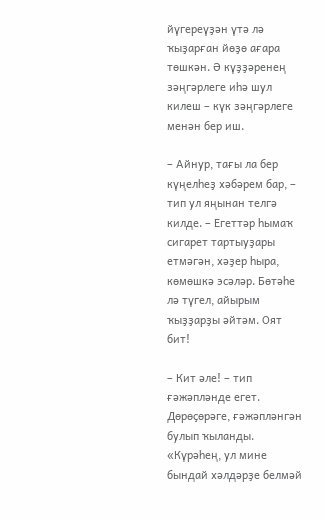йүгереүҙән үтә лә ҡыҙарған йөҙө ағара төшкән. Ә күҙҙәренең зәңгәрлеге иһә шул килеш – күк зәңгәрлеге менән бер иш.

– Айнур, тағы ла бер күңелһеҙ хәбәрем бар, – тип ул яңынан телгә килде. – Егеттәр һымаҡ сигарет тартыуҙары етмәгән, хәҙер һыра, көмөшкә эсәләр. Бөтәһе лә түгел, айырым ҡыҙҙарҙы әйтәм. Оят бит!

– Кит әле! – тип ғәжәпләнде егет. Дөрөҫөрәге, ғәжәпләнгән булып ҡыланды. «Күрәһең, ул мине бындай хәлдәрҙе белмәй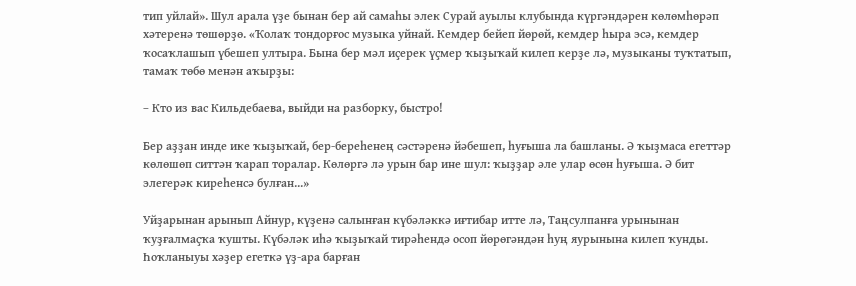тип уйлай». Шул арала үҙе бынан бер ай самаһы элек Сурай ауылы клубында күргәндәрен көлөмһөрәп хәтеренә төшөрҙө. «Ҡолаҡ тондорғос музыка уйнай. Кемдер бейеп йөрөй, кемдер һыра эсә, кемдер ҡосаҡлашып үбешеп ултыра. Бына бер мәл иҫерек үҫмер ҡыҙыҡай килеп керҙе лә, музыканы туҡтатып, тамаҡ төбө менән аҡырҙы:

– Кто из вас Кильдебаева, выйди на разборку, быстро!

Бер аҙҙан инде ике ҡыҙыҡай, бер-береһенең сәстәренә йәбешеп, һуғыша ла башланы. Ә ҡыҙмаса егеттәр көлөшөп ситтән ҡарап торалар. Көлөргә лә урын бар ине шул: ҡыҙҙар әле улар өсөн һуғыша. Ә бит элегерәк киреһенсә булған...»

Уйҙарынан арынып Айнур, күҙенә салынған күбәләккә иғтибар итте лә, Таңсулпанға урынынан ҡуҙғалмаҫҡа ҡушты. Күбәләк иһә ҡыҙыҡай тирәһендә осоп йөрөгәндән һуң яурынына килеп ҡунды. Һоҡланыуы хәҙер егеткә үҙ-ара барған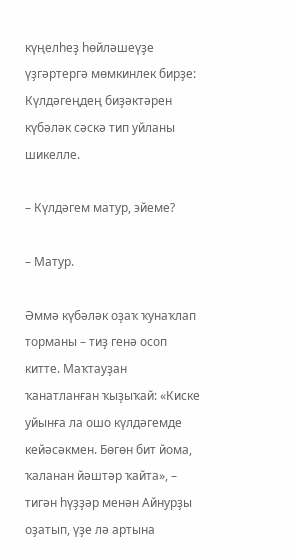күңелһеҙ һөйләшеүҙе үҙгәртергә мөмкинлек бирҙе: Күлдәгеңдең биҙәктәрен күбәләк сәскә тип уйланы шикелле.

– Күлдәгем матур, эйеме?

– Матур.

Әммә күбәләк оҙаҡ ҡунаҡлап торманы – тиҙ генә осоп китте. Маҡтауҙан ҡанатланған ҡыҙыҡай: «Киске уйынға ла ошо күлдәгемде кейәсәкмен. Бөгөн бит йома, ҡаланан йәштәр ҡайта», – тигән һүҙҙәр менән Айнурҙы оҙатып, үҙе лә артына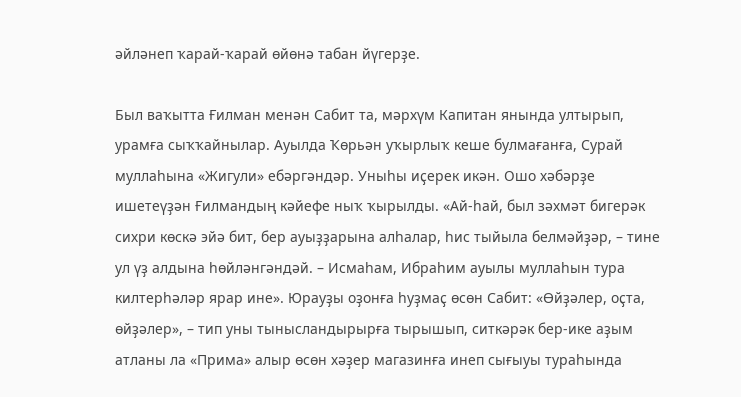әйләнеп ҡарай-ҡарай өйөнә табан йүгерҙе.

Был ваҡытта Ғилман менән Сабит та, мәрхүм Капитан янында ултырып, урамға сыҡҡайнылар. Ауылда Ҡөрьән уҡырлыҡ кеше булмағанға, Сурай муллаһына «Жигули» ебәргәндәр. Уныһы иҫерек икән. Ошо хәбәрҙе ишетеүҙән Ғилмандың кәйефе ныҡ ҡырылды. «Ай-һай, был зәхмәт бигерәк сихри көскә эйә бит, бер ауыҙҙарына алһалар, һис тыйыла белмәйҙәр, – тине ул үҙ алдына һөйләнгәндәй. – Исмаһам, Ибраһим ауылы муллаһын тура килтерһәләр ярар ине». Юрауҙы оҙонға һуҙмаҫ өсөн Сабит: «Өйҙәлер, оҫта, өйҙәлер», – тип уны тынысландырырға тырышып, ситкәрәк бер-ике аҙым атланы ла «Прима» алыр өсөн хәҙер магазинға инеп сығыуы тураһында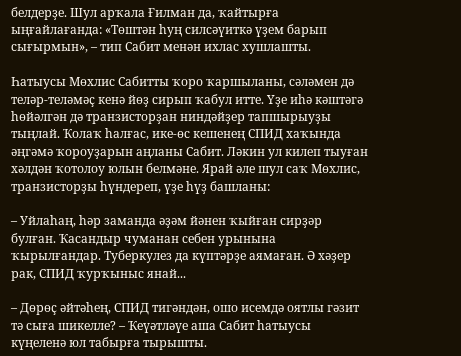белдерҙе. Шул арҡала Ғилман да, ҡайтырға ыңғайлағанда: «Төштән һуң силсәүиткә үҙем барып сығырмын», – тип Сабит менән ихлас хушлашты.

Һатыусы Мөхлис Сабитты ҡоро ҡаршыланы, сәләмен дә теләр-теләмәҫ кенә йөҙ сирып ҡабул итте. Үҙе иһә кәштәгә һөйәлгән дә транзисторҙан ниндәйҙер тапшырыуҙы тыңлай. Ҡолаҡ һалғас, ике-өс кешенең СПИД хаҡында әңгәмә ҡороуҙарын аңланы Сабит. Ләкин ул килеп тыуған хәлдән ҡотолоу юлын белмәне. Ярай әле шул саҡ Мөхлис, транзисторҙы һүндереп, үҙе һүҙ башланы:

– Уйлаһаң, һәр заманда әҙәм йәнен ҡыйған сирҙәр булған. Ҡасандыр чуманан себен урынына ҡырылғандар. Туберкулез да күптәрҙе аямаған. Ә хәҙер рак, СПИД ҡурҡыныс янай...

– Дөрөҫ әйтәһең, СПИД тигәндән, ошо исемдә оятлы гәзит тә сыға шикелле? – Ҡеүәтләүе аша Сабит һатыусы күңеленә юл табырға тырышты.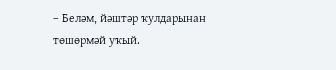– Беләм, йәштәр ҡулдарынан төшөрмәй уҡый.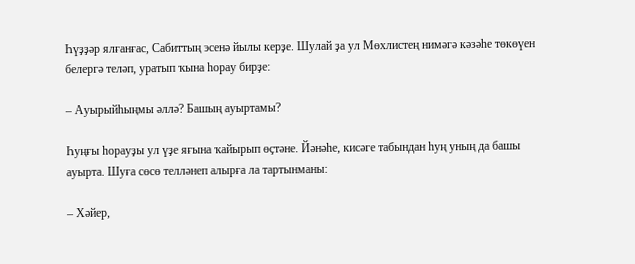Һүҙҙәр ялғанғас, Сабиттың эсенә йылы керҙе. Шулай ҙа ул Мөхлистең нимәгә кәзәһе төкөүен белергә теләп, уратып ҡына һорау бирҙе:

– Ауырыйһыңмы әллә? Башың ауыртамы?

Һуңғы һорауҙы ул үҙе яғына ҡайырып өҫтәне. Йәнәһе, кисәге табындан һуң уның да башы ауырта. Шуға сөсө телләнеп алырға ла тартынманы:

– Хәйер,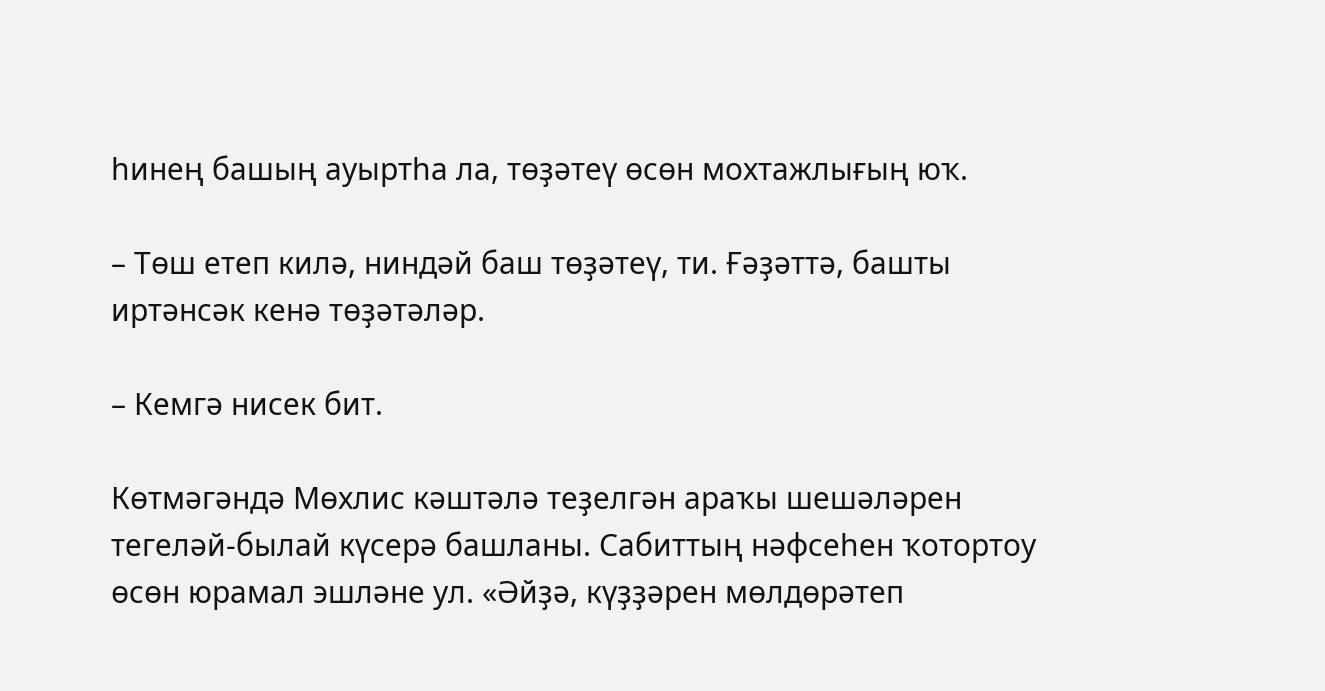һинең башың ауыртһа ла, төҙәтеү өсөн мохтажлығың юҡ.

– Төш етеп килә, ниндәй баш төҙәтеү, ти. Ғәҙәттә, башты иртәнсәк кенә төҙәтәләр.

– Кемгә нисек бит.

Көтмәгәндә Мөхлис кәштәлә теҙелгән араҡы шешәләрен тегеләй-былай күсерә башланы. Сабиттың нәфсеһен ҡотортоу өсөн юрамал эшләне ул. «Әйҙә, күҙҙәрен мөлдөрәтеп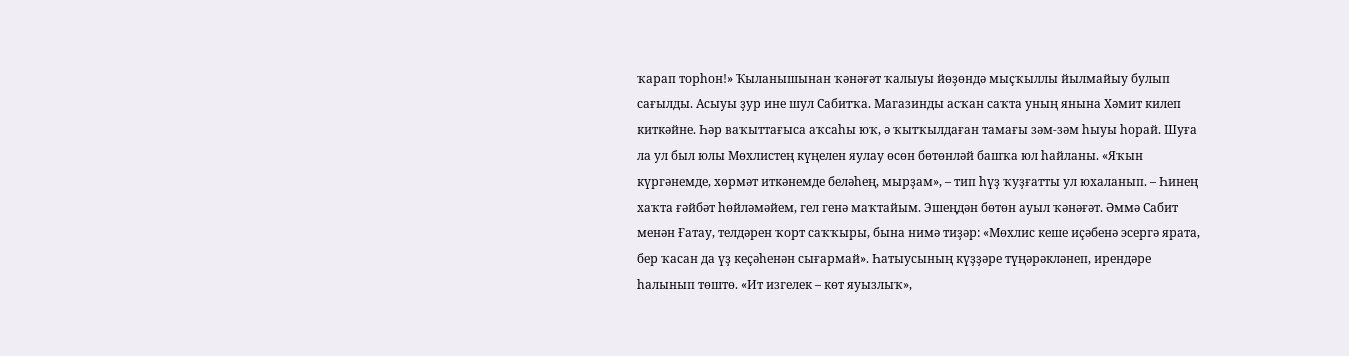ҡарап торһон!» Ҡыланышынан ҡәнәғәт ҡалыуы йөҙөндә мыҫҡыллы йылмайыу булып сағылды. Асыуы ҙур ине шул Сабитҡа. Магазинды асҡан саҡта уның янына Хәмит килеп киткәйне. Һәр ваҡыттағыса аҡсаһы юҡ, ә ҡытҡылдаған тамағы зәм-зәм һыуы һорай. Шуға ла ул был юлы Мөхлистең күңелен яулау өсөн бөтөнләй башҡа юл һайланы. «Яҡын күргәнемде, хөрмәт иткәнемде беләһең, мырҙам», – тип һүҙ ҡуҙғатты ул юхаланып. – Һинең хаҡта ғәйбәт һөйләмәйем, гел генә маҡтайым. Эшеңдән бөтөн ауыл ҡәнәғәт. Әммә Сабит менән Ғатау, телдәрен ҡорт саҡҡыры, бына нимә тиҙәр: «Мөхлис кеше иҫәбенә эсергә ярата, бер ҡасан да үҙ кеҫәһенән сығармай». Һатыусының күҙҙәре түңәрәкләнеп, ирендәре һалынып төштө. «Ит изгелек – көт яуызлыҡ»,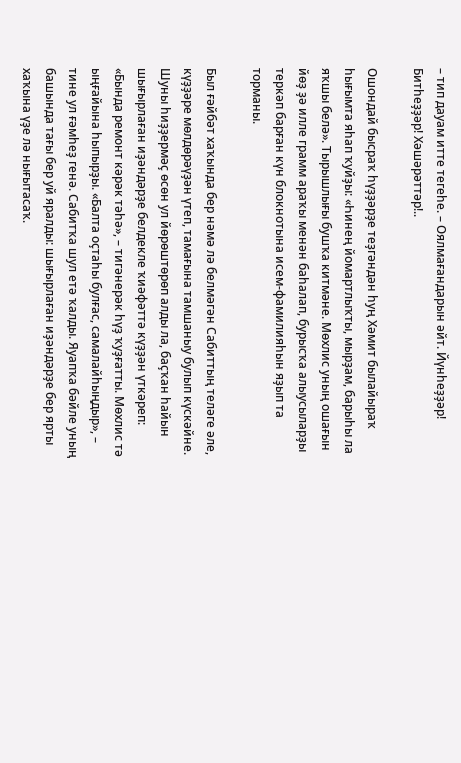– тип дауам итте тегеһе. – Оялмағандарын әйт. Йүнһеҙҙәр! Битһеҙҙәр! Хәшәрәттәр!..

Ошондай бысраҡ һүҙҙәрҙе теҙгәндән һуң Хәмит былайыраҡ һығымта яһап ҡуйҙы: «Һинең йомартлыҡты, мырҙам, барыһы ла яҡшы белә». Тырышлығы бушҡа китмәне. Мөхлис уның ошағын йөҙ ҙә илле грамм араҡы менән баһалап, бурысҡа алыусыларҙы теркәп барған күн блокнотына исем-фамилияһын яҙып та торманы.

Был ғәйбәт хаҡында бер нәмә лә белмәгән Сабиттың теләге әле, күҙҙәре мөлдөрәүҙән үтеп, тамағына тамшаныу булып күскәйне. Шуны һиҙҙермәҫ өсөн ул йөрөштөрөп алды ла, баҫҡан һайын шығырлаған иҙәндәрҙе белдекле ҡиәфәттә күҙҙән үткәреп: «Бында ремонт кәрәк тәһә», – тигәнерәк һүҙ ҡуҙғатты. Мөхлис тә ыңғайына һыпырҙы. «Балта оҫтаһы булғас, самалайһыңдыр», – тине ул ғәмһеҙ генә. Сабитҡа шул етә ҡалды. Яуапҡа бәйле уның башында тағы бер уй яралды: шығырлаған иҙәндәрҙе бер ярты хаҡына үҙе лә нығытасаҡ.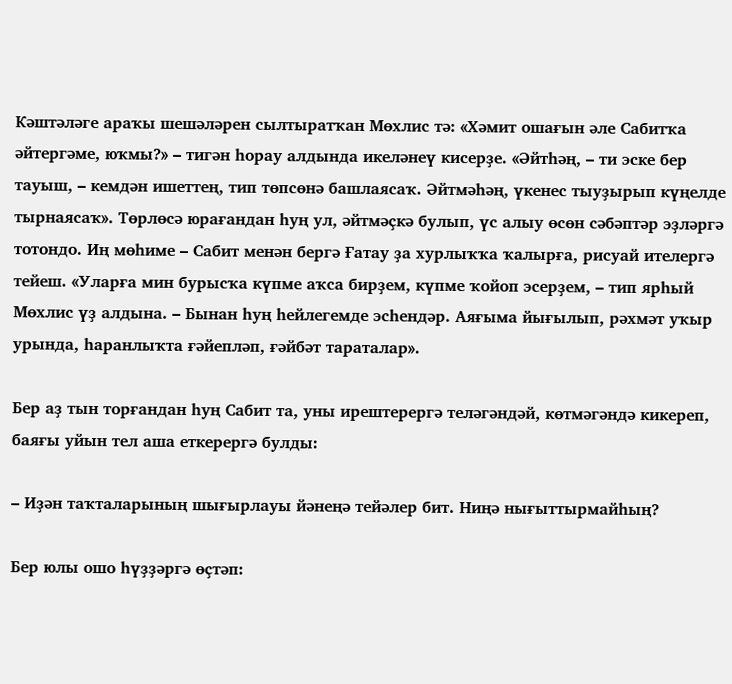Кәштәләге араҡы шешәләрен сылтыратҡан Мөхлис тә: «Хәмит ошағын әле Сабитҡа әйтергәме, юҡмы?» – тигән һорау алдында икеләнеү кисерҙе. «Әйтһәң, – ти эске бер тауыш, – кемдән ишеттең, тип төпсөнә башлаясаҡ. Әйтмәһәң, үкенес тыуҙырып күңелде тырнаясаҡ». Төрлөсә юрағандан һуң ул, әйтмәҫкә булып, үс алыу өсөн сәбәптәр эҙләргә тотондо. Иң мөһиме – Сабит менән бергә Ғатау ҙа хурлыҡҡа ҡалырға, рисуай ителергә тейеш. «Уларға мин бурысҡа күпме аҡса бирҙем, күпме ҡойоп эсерҙем, – тип ярһый Мөхлис үҙ алдына. – Бынан һуң һейлегемде эсһендәр. Аяғыма йығылып, рәхмәт уҡыр урында, һаранлыҡта ғәйепләп, ғәйбәт тараталар».

Бер аҙ тын торғандан һуң Сабит та, уны ирештерергә теләгәндәй, көтмәгәндә кикереп, баяғы уйын тел аша еткерергә булды:

– Иҙән таҡталарының шығырлауы йәнеңә тейәлер бит. Ниңә нығыттырмайһың?

Бер юлы ошо һүҙҙәргә өҫтәп: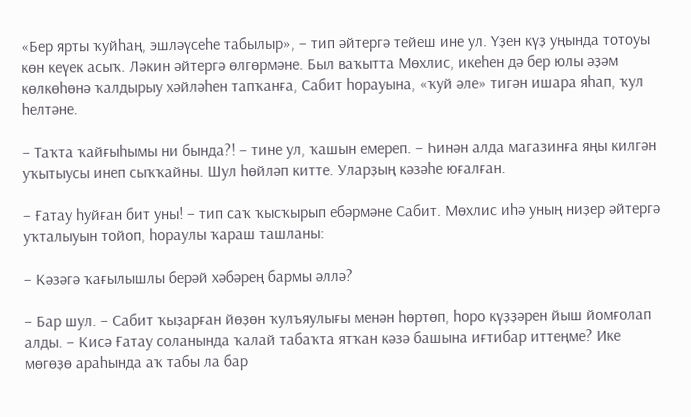«Бер ярты ҡуйһаң, эшләүсеһе табылыр», – тип әйтергә тейеш ине ул. Үҙен күҙ уңында тотоуы көн кеүек асыҡ. Ләкин әйтергә өлгөрмәне. Был ваҡытта Мөхлис, икеһен дә бер юлы әҙәм көлкөһөнә ҡалдырыу хәйләһен тапҡанға, Сабит һорауына, «ҡуй әле» тигән ишара яһап, ҡул һелтәне.

– Таҡта ҡайғыһымы ни бында?! – тине ул, ҡашын емереп. – Һинән алда магазинға яңы килгән уҡытыусы инеп сыҡҡайны. Шул һөйләп китте. Уларҙың кәзәһе юғалған.

– Ғатау һуйған бит уны! – тип саҡ ҡысҡырып ебәрмәне Сабит. Мөхлис иһә уның ниҙер әйтергә уҡталыуын тойоп, һораулы ҡараш ташланы:

– Кәзәгә ҡағылышлы берәй хәбәрең бармы әллә?

– Бар шул. – Сабит ҡыҙарған йөҙөн ҡулъяулығы менән һөртөп, һоро күҙҙәрен йыш йомғолап алды. – Кисә Ғатау соланында ҡалай табаҡта ятҡан кәзә башына иғтибар иттеңме? Ике мөгөҙө араһында аҡ табы ла бар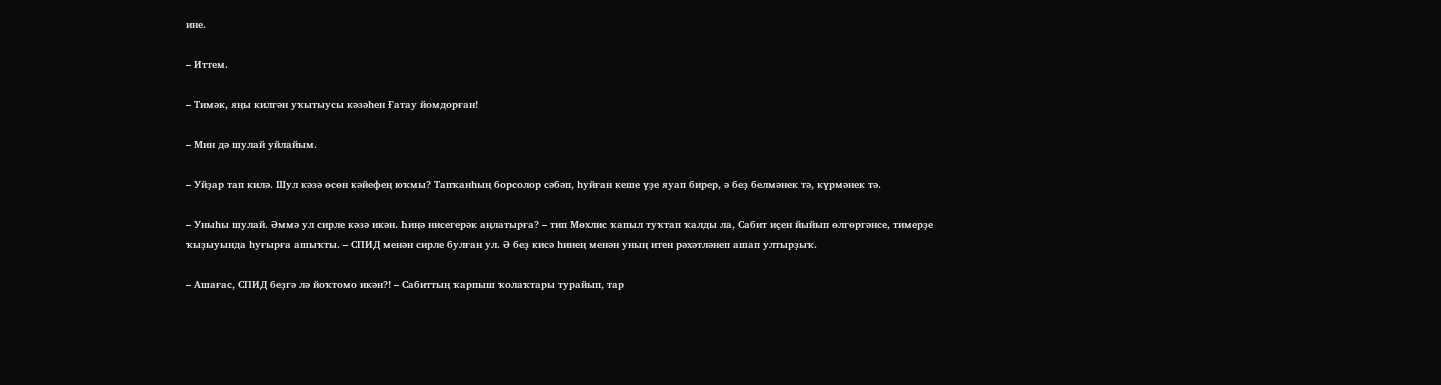ине.

– Иттем.

– Тимәк, яңы килгән уҡытыусы кәзәһен Ғатау йомдорған!

– Мин дә шулай уйлайым.

– Уйҙар тап килә. Шул кәзә өсөн кәйефең юҡмы? Тапҡанһың борсолор сәбәп, һуйған кеше үҙе яуап бирер, ә беҙ белмәнек тә, күрмәнек тә.

– Уныһы шулай. Әммә ул сирле кәзә икән. Һиңә нисегерәк аңлатырға? – тип Мөхлис ҡапыл туҡтап ҡалды ла, Сабит иҫен йыйып өлгөргәнсе, тимерҙе ҡыҙыуында һуғырға ашыҡты. – СПИД менән сирле булған ул. Ә беҙ кисә һинең менән уның итен рәхәтләнеп ашап ултырҙыҡ.

– Ашағас, СПИД беҙгә лә йоҡтомо икән?! – Сабиттың ҡарпыш ҡолаҡтары турайып, тар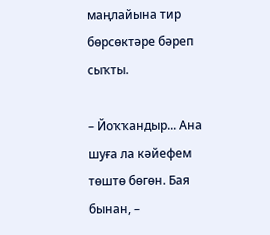маңлайына тир бөрсөктәре бәреп сыҡты.

– Йоҡҡандыр... Ана шуға ла кәйефем төштө бөгөн. Бая бынан, –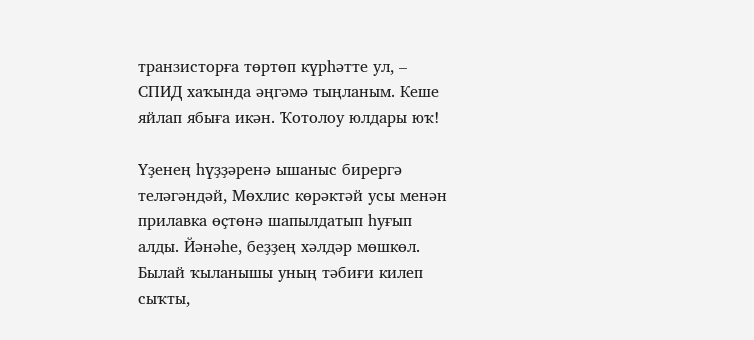транзисторға төртөп күрһәтте ул, – СПИД хаҡында әңгәмә тыңланым. Кеше яйлап ябыға икән. Ҡотолоу юлдары юҡ!

Үҙенең һүҙҙәренә ышаныс бирергә теләгәндәй, Мөхлис көрәктәй усы менән прилавка өҫтөнә шапылдатып һуғып алды. Йәнәһе, беҙҙең хәлдәр мөшкөл. Былай ҡыланышы уның тәбиғи килеп сыҡты,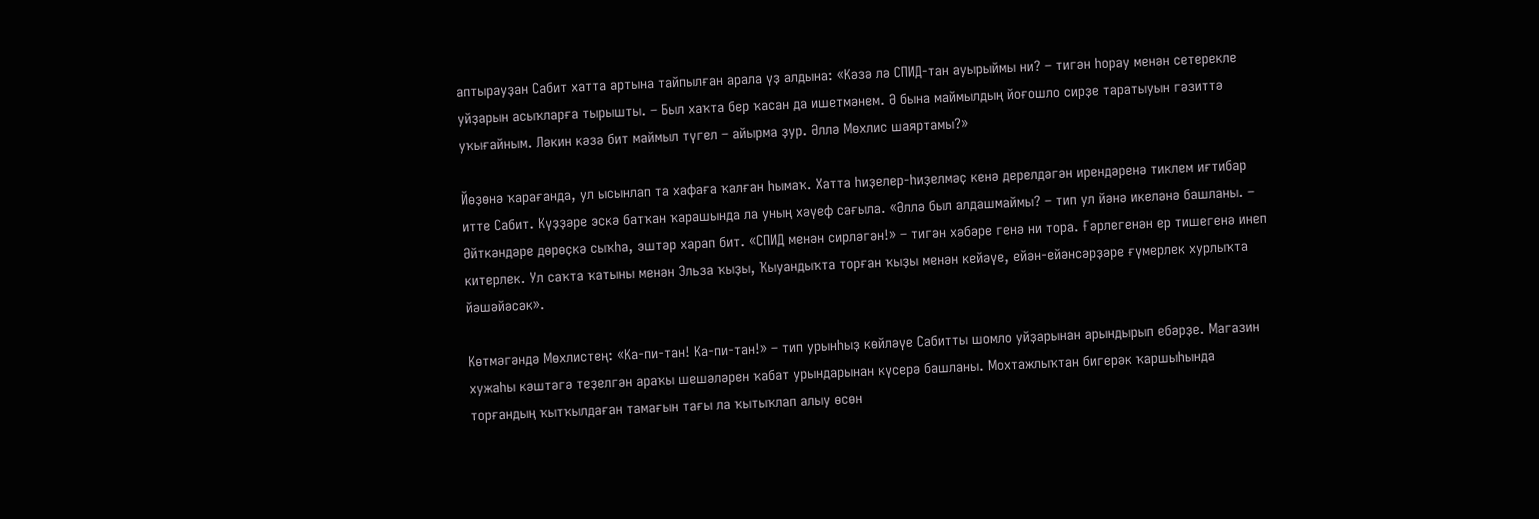аптырауҙан Сабит хатта артына тайпылған арала үҙ алдына: «Кәзә лә СПИД-тан ауырыймы ни? – тигән һорау менән сетерекле уйҙарын асыҡларға тырышты. – Был хаҡта бер ҡасан да ишетмәнем. Ә бына маймылдың йоғошло сирҙе таратыуын гәзиттә уҡығайным. Ләкин кәзә бит маймыл түгел – айырма ҙур. Әллә Мөхлис шаяртамы?»

Йөҙөнә ҡарағанда, ул ысынлап та хафаға ҡалған һымаҡ. Хатта һиҙелер-һиҙелмәҫ кенә дерелдәгән ирендәренә тиклем иғтибар итте Сабит. Күҙҙәре эскә батҡан ҡарашында ла уның хәүеф сағыла. «Әллә был алдашмаймы? – тип ул йәнә икеләнә башланы. – Әйткәндәре дөрөҫкә сыҡһа, эштәр харап бит. «СПИД менән сирләгән!» – тигән хәбәре генә ни тора. Ғәрлегенән ер тишегенә инеп китерлек. Ул саҡта ҡатыны менән Эльза ҡыҙы, Ҡыуандыҡта торған ҡыҙы менән кейәүе, ейән-ейәнсәрҙәре ғүмерлек хурлыҡта йәшәйәсәк».

Көтмәгәндә Мөхлистең: «Ка-пи-тан! Ка-пи-тан!» – тип урынһыҙ көйләүе Сабитты шомло уйҙарынан арындырып ебәрҙе. Магазин хужаһы кәштәгә теҙелгән араҡы шешәләрен ҡабат урындарынан күсерә башланы. Мохтажлыҡтан бигерәк ҡаршыһында торғандың ҡытҡылдаған тамағын тағы ла ҡытыҡлап алыу өсөн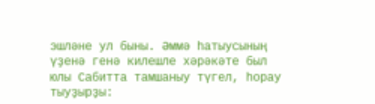эшләне ул быны. Әммә һатыусының үҙенә генә килешле хәрәкәте был юлы Сабитта тамшаныу түгел, һорау тыуҙырҙы: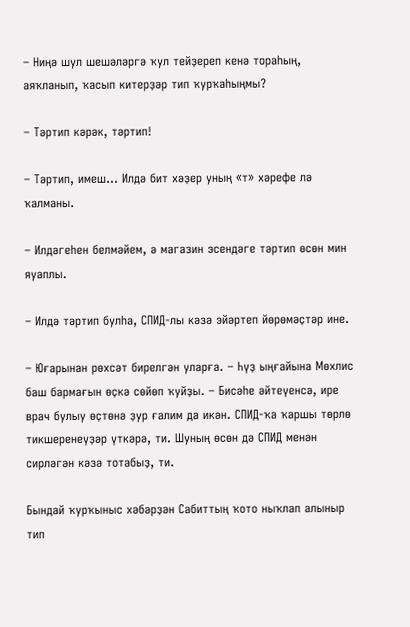– Ниңә шул шешәләргә ҡул тейҙереп кенә тораһың, аяҡланып, ҡасып китерҙәр тип ҡурҡаһыңмы?

– Тәртип кәрәк, тәртип!

– Тәртип, имеш... Илдә бит хәҙер уның «т» хәрефе лә ҡалманы.

– Илдәгеһен белмәйем, ә магазин эсендәге тәртип өсөн мин яуаплы.

– Илдә тәртип булһа, СПИД-лы кәзә эйәртеп йөрөмәҫтәр ине.

– Юғарынан рөхсәт бирелгән уларға. – Һүҙ ыңғайына Мөхлис баш бармағын өҫкә сөйөп ҡуйҙы. – Бисәһе әйтеүенсә, ире врач булыу өҫтөнә ҙур ғалим да икән. СПИД-ҡа ҡаршы төрлө тикшеренеүҙәр үткәрә, ти. Шуның өсөн дә СПИД менән сирләгән кәзә тотабыҙ, ти.

Бындай ҡурҡыныс хәбәрҙән Сабиттың ҡото ныҡлап алыныр тип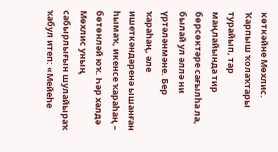көткәйне Мөхлис. Ҡарпыш ҡолаҡтары турайып, тар маңлайында тир бөрсөктәре сағылһа ла, былай ул әллә ни үртәләнмәне. Бер ҡараһаң, әле ишеткәндәренә ышанған һымаҡ, икенсе ҡараһаң – бөтөнләй юҡ. Һәр хәлдә Мөхлис уның сабырлығын шулайыраҡ ҡабул итеп: «Мейеһе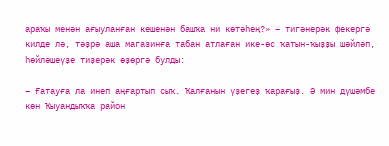араҡы менән ағыуланған кешенән башҡа ни көтәһең?» – тигәнерәк фекергә килде лә, тәҙрә аша магазинға табан атлаған ике-өс ҡатын-ҡыҙҙы шәйләп, һөйләшеүҙе тиҙерәк өҙөргә булды:

– Ғатауға ла инеп аңғартып сыҡ. Ҡалғанын үҙегеҙ ҡарағыҙ. Ә мин дүшәмбе көн Ҡыуандыҡҡа район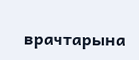врачтарына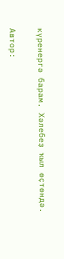күренергә барам. Хәлебеҙ ҡыл өҫтөндә.

Автор: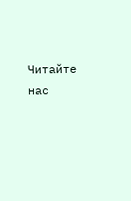Читайте нас